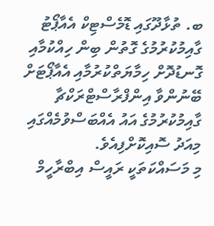ބ. ތުޅާދޫގައި ޑޮމެސްޓިކް އެއާޕޯޓު ގާއިމުކުރުމުގެ ގޮތުން ބިން ހިއްކުމާއި ގޮނޑުދޮށް ހިމާޔަތްކުރުމާއި އެއާޕޯޓަށް ބޭނުންވާ އިންފްރާސްޓްރަކްޗާ ގާއިމުކުރުމުގެ އައު އެއްބަސްވުމެއްގައި މިއަދު ސޮއިކޮށްފިއެވެ.
މި މަސައްކަތަކީ ރައީސް އިބްރާހީމް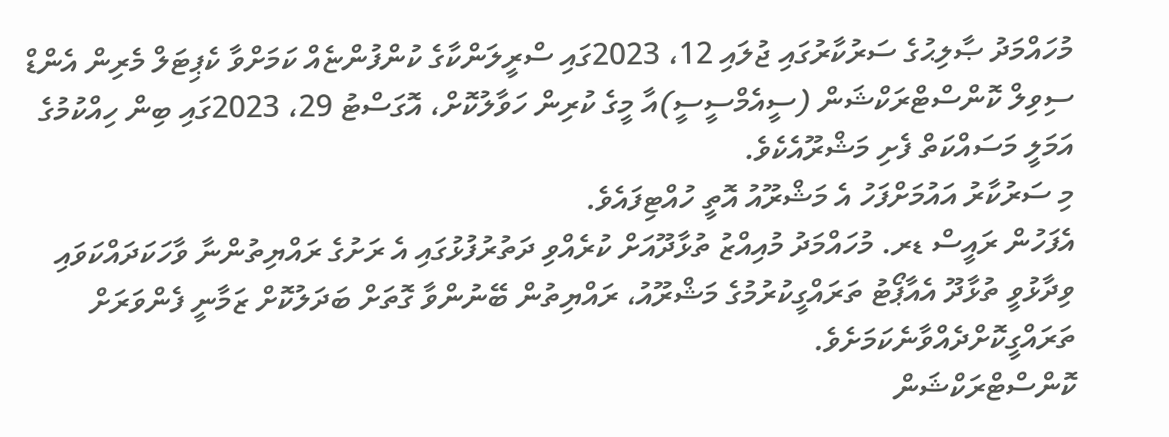މުހައްމަދު ޞާލިޙުގެ ސަރުކާރުގައި ޖުލައި 12، 2023ގައި ސްރީލަންކާގެ ކުންފުންޏެއް ކަމަށްވާ ކެޕިޓަލް މެރިން އެންޑް ސިވިލް ކޮންސްޓްރަކްޝަން (ސީއެމްސީސީ)އާ މީގެ ކުރިން ހަވާލުކޮށް، އޮގަސްޓު 29، 2023ގައި ބިން ހިއްކުމުގެ އަމަލީ މަސައްކަތް ފެށި މަޝްރޫއެކެވެ.
މި ސަރުކާރު އައުމަށްފަހު އެ މަޝްރޫއު އޮތީ ހުއްޓިފައެވެ.
އެފަހުން ރައީސް ޑރ. މުހައްމަދު މުއިއްޒު ތުޅާދޫއަށް ކުރެއްވި ދަތުރުފުޅުގައި އެ ރަށުގެ ރައްޔިތުންނާ ވާހަކަދައްކަވައި ވިދާޅުވީ ތުޅާދޫ އެއާޕޯޓު ތަރައްގީކުރުމުގެ މަޝްރޫއު، ރައްޔިތުން ބޭނުންވާ ގޮތަށް ބަދަލުކޮށް ޒަމާނީ ފެންވަރަށް ތަރައްގީކޮށްދެއްވާނެކަމަށެވެ.
ކޮންސްޓްރަކްޝަން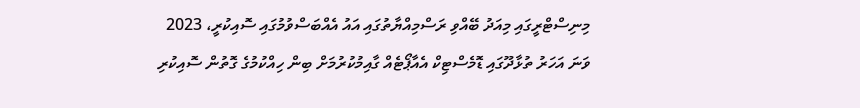މިނިސްޓްރީގައި މިއަދު ބޭއްވި ރަސްމިއްޔާތުގައި އައު އެއްބަސްވުމުގައި ސޮއިކުރީ، 2023 ވަނަ އަހަރު ތުޅާދޫގައި ޑޮމެސްޓިކް އެއާޕޯޓެއް ގާއިމުކުރުމަށް ބިން ހިއްކުމުގެ ގޮތުން ސޮއިކުރި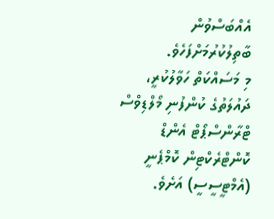އެއްބަސްވުން ބާތިލުކުރުމަށްފަހެވެ.
މި މަސައްކަތް ހަވާލުކުރީ، ދައުލަތުގެ ކުންފުނި މޯލްޑިވްސް ޓްރާންސްޕޯޓް އެންޑް ކޮންޓްރެކްޓިން ކޮމްޕެނީ (އެމްޓީސީސީ) އަށެވެ.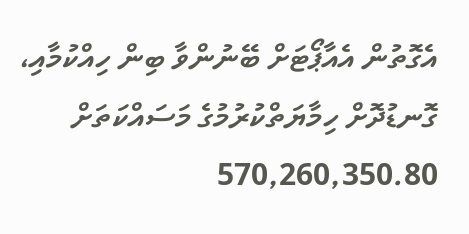އެގޮތުން އެއާޕޯޓަށް ބޭނުންވާ ބިން ހިއްކުމާއި، ގޮނޑުދޮށް ހިމާޔަތްކުރުމުގެ މަސައްކަތަށް 570,260,350.80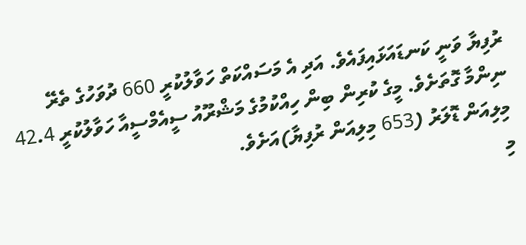ރުފިޔާ ވަނީ ކަނޑައަޅައިފައެވެ. އަދި އެ މަސައްކަތް ހަވާލުކުރީ 660 ދުވަހުގެ ތެރޭ ނިންމާ ގޮތަށެވެ. މީގެ ކުރިން ބިން ހިއްކުމުގެ މަޝްރޫއު ސީއެމްސީއާ ހަވާލުކުރީ 42.4 މިލިއަން ޑޮލަރު (653 މިލިއަން ރުފިޔާ)އަށެވެ.
މި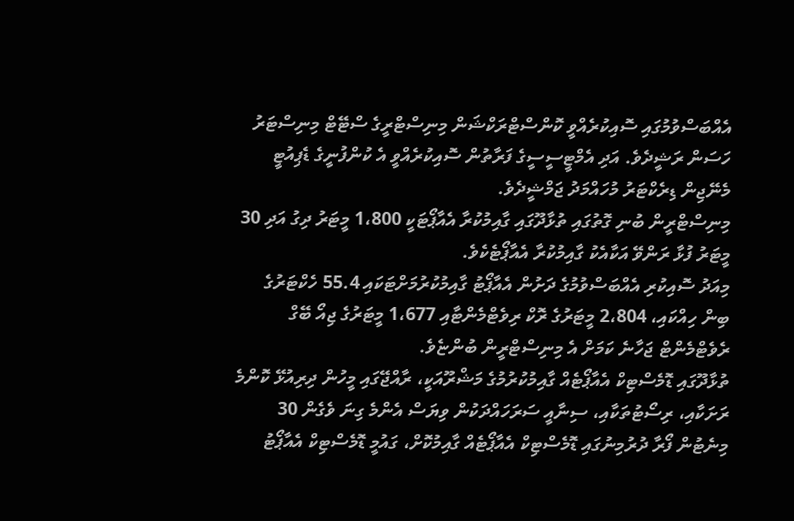އެއްބަސްވުމުގައި ސޮއިކުރެއްވީ ކޮންސްޓްރަކްޝަން މިނިސްޓްރީގެ ސްޓޭޓް މިނިސްޓަރު ހަސަން ރަޝީދެވެ. އަދި އެމްޓީސީސީގެ ފަރާތުން ސޮއިކުރެއްވީ އެ ކުންފުނީގެ ޑެޕިއުޓީ މެނޭޖިން ޑިރެކްޓަރު މުހައްމަދު ޖަމްޝީދެވެ.
މިނިސްޓްރީން ބުނި ގޮތުގައި ތުޅާދޫގައި ގާއިމުކުރާ އެއާޕޯޓަކީ 1،800 މީޓަރު ދިގު އަދި 30 މީޓަރު ފުޅާ ރަންވޭ އަކާއެކު ގާއިމުކުރާ އެއާޕޯޓެކެވެ.
މިއަދު ސޮއިކުރި އެއްބަސްވުމުގެ ދަށުން އެއާޕޯޓު ގާއިމުކުރުމަށްޓަކައި 55.4 ހެކްޓަރުގެ ބިން ހިއްކައި، 2،804 މީޓަރުގެ ރޮކް ރިވެޓްމެންޓާއި 1،677 މީޓަރުގެ ޖިއޯ ބޭގް ރެވެޓްމެންޓް ޖަހާނެ ކަމަށް އެ މިނިސްޓްރީން ބުންޏެވެ.
ތުޅާދޫގައި ޑޮމެސްޓިކް އެއާޕޯޓެއް ގާއިމުކުރުމުގެ މަޝްރޫއަކީ، ރާއްޖޭގައި މީހުން ދިރިއުޅޭ ކޮންމެ ރަށަކާއި، ރިސޯޓުތަކާއި، ސިނާއީ ސަރަހައްދަކުން ވިޔަސް އެންމެ ގިނަ ވެގެން 30 މިނެޓުން ފޯރާ ދުރުމިނުގައި ޑޮމެސްޓިކް އެއާޕޯޓެއް ގާއިމުކޮށް، ގައުމީ ޑޮމެސްޓިކް އެއާޕޯޓު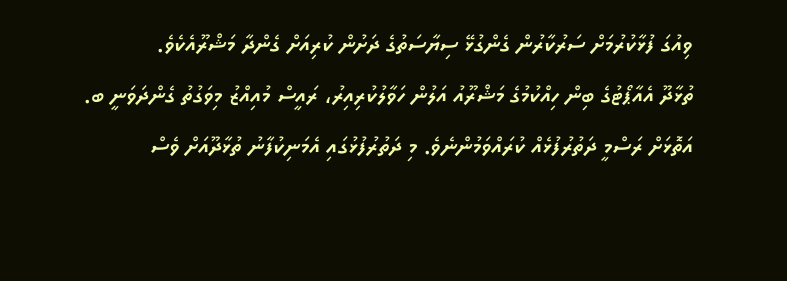ވިއުގަ ފުޅާކުރުމަށް ސަރުކާރުން ގެންގުޅޭ ސިޔާސަތުގެ ދަށުން ކުރިއަށް ގެންދާ މަޝްރޫއެކެވެ.
ތުޅާދޫ އެއާޕޯޓުގެ ބިން ހިއްކުމުގެ މަޝްރޫއު އަލުން ހަވާލުކުރިއިރު، ރައީސް މުއިއްޒު މިވަގުތު ގެންދަވަނީ ބ. އަތޮޅަށް ރަސްމީ ދަތުރުފުޅެއް ކުރައްވަމުންނެވެ. މި ދަތުރުފުޅުގައި އެމަނިކުފާނު ތުޅާދޫއަށް ވެސް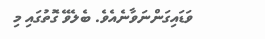ވަޑައިގަންނަވާނެއެވެ. ބެލެވޭ ގޮތުގައި މި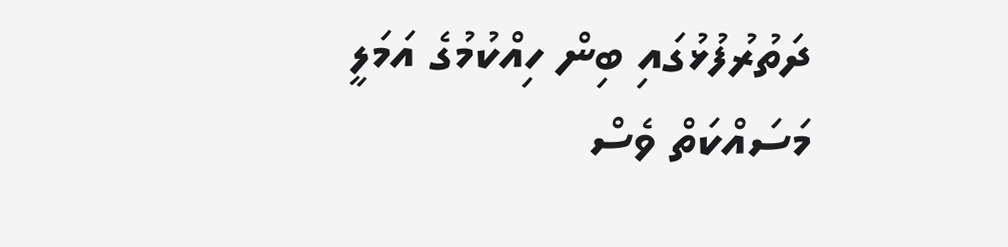ދަތުރުފުޅުގައި ބިން ހިއްކުމުގެ އަމަލީ މަސައްކަތް ވެސް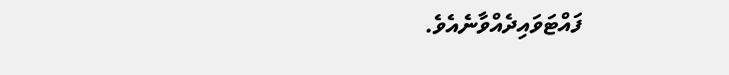ފައްޓަވައިދެއްވާނެއެވެ.